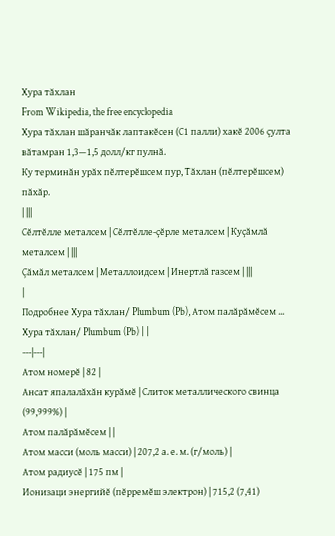Хура тăхлан
From Wikipedia, the free encyclopedia
Хура тăхлан шăранчăк лаптакĕсен (С1 палли) хакĕ 2006 çулта вăтамран 1,3—1,5 долл/кг пулнă.
Ку терминăн урăх пĕлтерĕшсем пур, Тăхлан (пĕлтерĕшсем) пăхăр.
| |||
Сĕлтĕлле металсем | Сĕлтĕлле-çĕрле металсем | Куçăмлă металсем | |||
Çăмăл металсем | Металлоидсем | Инертлă газсем | |||
|
Подробнее Хура тăхлан/ Plumbum (Pb), Атом палăрăмĕсем ...
Хура тăхлан/ Plumbum (Pb) | |
---|---|
Атом номерĕ | 82 |
Ансат япалалăхăн курăмĕ | Слиток металлического свинца (99,999%) |
Атом палăрăмĕсем | |
Атом масси (моль масси) | 207,2 а. е. м. (г/моль) |
Атом радиусĕ | 175 пм |
Ионизаци энергийĕ (пĕрремĕш электрон) | 715,2 (7,41)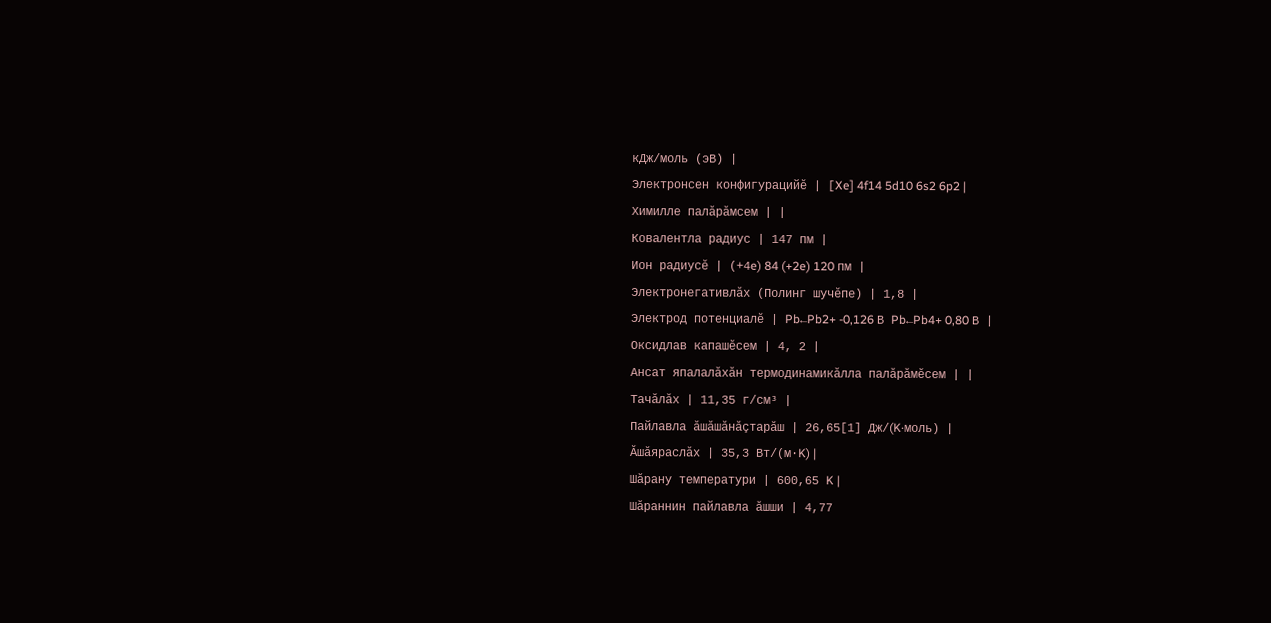кДж/моль (эВ) |
Электронсен конфигурацийĕ | [Xe] 4f14 5d10 6s2 6p2 |
Химилле палăрăмсем | |
Ковалентла радиус | 147 пм |
Ион радиусĕ | (+4e) 84 (+2e) 120 пм |
Электронегативлăх (Полинг шучĕпе) | 1,8 |
Электрод потенциалĕ | Pb←Pb2+ -0,126 В Pb←Pb4+ 0,80 В |
Оксидлав капашĕсем | 4, 2 |
Ансат япалалăхăн термодинамикăлла палăрăмĕсем | |
Тачăлăх | 11,35 г/см³ |
Пайлавла ăшăшăнăçтарăш | 26,65[1] Дж/(K·моль) |
Ăшăяраслăх | 35,3 Вт/(м·K) |
Шăрану температури | 600,65 K |
Шăраннин пайлавла ăшши | 4,77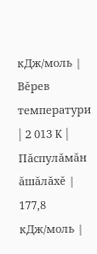кДж/моль |
Вĕрев температури | 2 013 K |
Пăспулăмăн ăшăлăхĕ | 177,8 кДж/моль |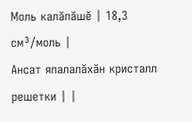Моль калăпăшĕ | 18,3 см³/моль |
Ансат япалалăхăн кристалл решетки | |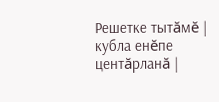Решетке тытăмĕ | кубла енĕпе центăрланă |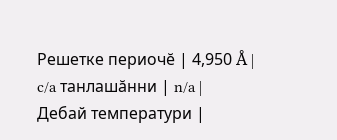Решетке периочĕ | 4,950 Å |
c/a танлашăнни | n/a |
Дебай температури |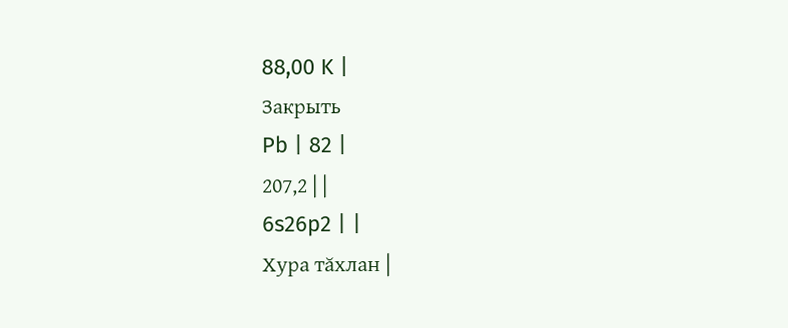88,00 K |
Закрыть
Pb | 82 |
207,2 | |
6s26p2 | |
Хура тăхлан |